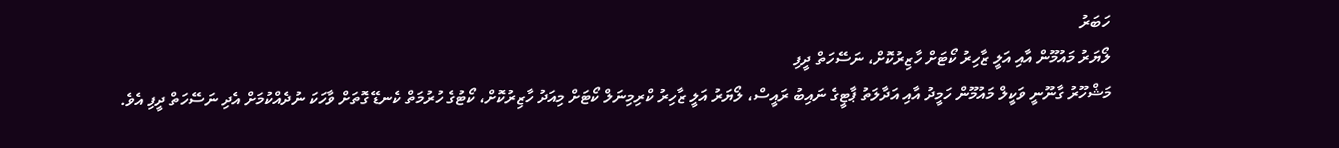ހަބަރު
ލޯޔަރު މައުމޫން އާއި އަލީ ޒާހިރު ކޯޓަށް ހާޒިރުކޮށް، ނަސޭހަތް ދީފި
މަޝްހޫރު ގާނޫނީ ވަކީލް މައުމޫން ހަމީދު އާއި އަދާލަތު ޕާޓީގެ ނައިބު ރައީސް، ލޯޔަރު އަލީ ޒާހިރު ކްރިމިނަލް ކޯޓަށް މިއަދު ހާޒިރުކޮށް، ކޯޓުގެ ހުރުމަތް ކެނޑޭ ގޮތަށް ވާހަކަ ނުދެއްކުމަށް އެދި ނަސޭހަތް ދީފި އެވެ.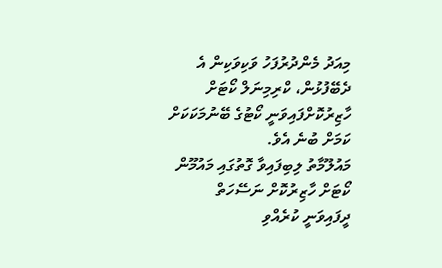މިއަދު މެންދުރުފަހު ވަކިވަކިން އެ ދެބޭފުޅުން، ކްރިމިނަލް ކޯޓަށް ހާޒިރުކޮށްފައިވަނީ ކޯޓުގެ ބޭނުމަކަކަށް ކަމަށް ބުނެ އެވެ.
މައުލޫމާތު ލިބިފައިވާ ގޮތުގައި މައުމޫން ކޯޓަށް ހާޒިރުކޮށް ނަސޭހަތް ދީފައިވަނީ ކުރެއްވި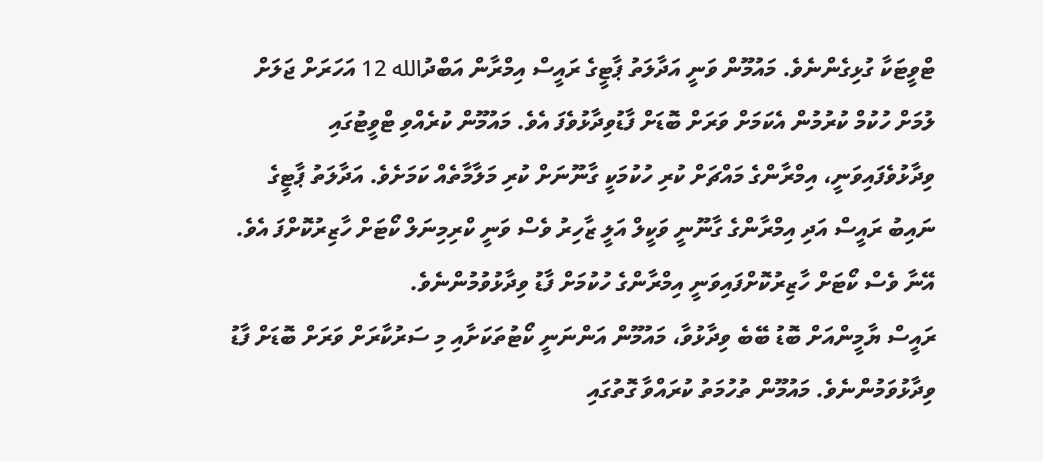ޓްވީޓަކާ ގުޅިގެންނެވެ. މައުމޫން ވަނީ އަދާލަތު ޕާޓީގެ ރައީސް އިމްރާން އަބްދުالله 12 އަހަރަށް ޖަލަށް ލުމަށް ހުކުމް ކުރުމުން އެކަމަށް ވަރަށް ބޮޑަށް ފާޑުވިދާޅުވެފަ އެވެ. މައުމޫން ކުރެއްވި ޓްވީޓުގައި ވިދާޅުވެފައިވަނީ، އިމްރާންގެ މައްޗަށް ކުރި ހުކުމަކީ ގާނޫނަށް ކުރި މަލާމާތެއް ކަމަށެވެ. އަދާލަތު ޕާޓީގެ ނައިބު ރައީސް އަދި އިމްރާންގެ ގާނޫނީ ވަކީލް އަލީ ޒާހިރު ވެސް ވަނީ ކްރިމިނަލް ކޯޓަށް ހާޒިރުކޮށްފަ އެވެ. އޭނާ ވެސް ކޯޓަށް ހާޒިރުކޮށްފައިވަނީ އިމްރާންގެ ހުކުމަށް ފާޑު ވިދާޅުވުމުންނެވެ.
ރައީސް ޔާމީންއަށް ބޮޑު ބޭބެ ވިދާޅުވާ، މައުމޫން އަންނަނީ ކޯޓުތަކަށާއި މި ސަރުކާރަށް ވަރަށް ބޮޑަށް ފާޑު ވިދާޅުވަމުންނެވެ. މައުމޫން ތުހުމަތު ކުރައްވާ ގޮތުގައި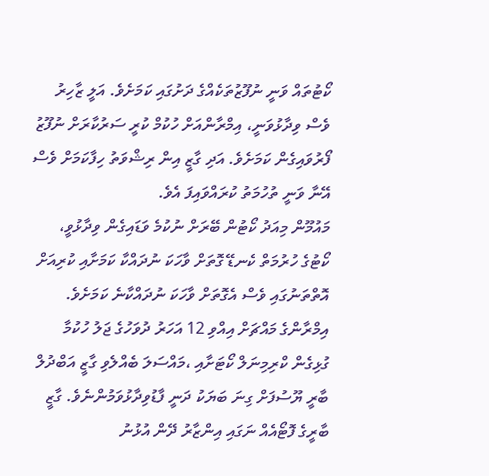ކޯޓުތައް ވަނީ ނުފޫޒުތަކެއްގެ ދަށުގައި ކަމަށެވެ. އަލީ ޒާހިރު ވެސް ވިދާޅުވަނީ، އިމްރާންއަށް ހުކުމް ކުރީ ސަރުކާރަށް ނުފޫޒު ފޯރުވައިގެން ކަމަށެވެ. އަދި ގާޒީ އިން ރިޝްވަތު ހިފާކަމަށް ވެސް އޭނާ ވަނީ ތުހުމަތު ކުރައްވައިފަ އެވެ.
މައުމޫން މިއަދު ކޯޓުން ބޭރަށް ނުކުމެ ވަޑައިގެން ވިދާޅުވީ، ކޯޓުގެ ހުރުމަތް ކެނޑޭ ގޮތަށް ވާހަކަ ނުދައްކާ ކަމަށާއި ކުރިއަށް އޮތްތަނުގައި ވެސް އެގޮތަށް ވާހަކަ ނުދައްކާނެ ކަމަށެވެ.
އިމްރާންގެ މައްޗަށް އިއްވި 12 އަހަރު ދުވަހުގެ ޖަލު ހުކުމާ ގުޅިގެން ކްރިމިނަލް ކޯޓަށާއި ،މައްސަލަ ބެއްލެވި ގާޒީ އަބްދުލް ބާރީ ޔޫސުފަށް ގިނަ ބަޔަކު ދަނީ ފާޑުވިދާޅުވަމުންނެވެ. ގާޒީ ބާރީގެ ފޮޓޯއެއް ނަގައި އިންޒާރު ދޭން އުޅުނު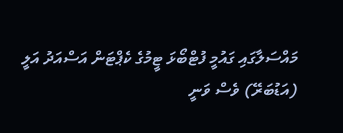މައްސަލާގައި ގައުމީ ފުޓްބޯޅަ ޓީމުގެ ކެޕްޓަން އަސްއަދު އަލީ (އަޑުބަރޭ) ވެސް ވަނީ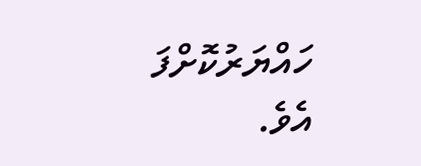ހައްޔަރުކޮށްފަ އެވެ.